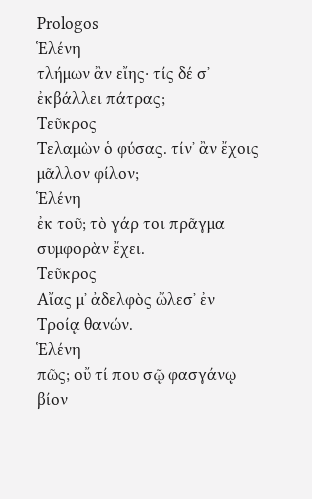Prologos
Ἑλένη
τλήμων ἂν εἴης· τίς δέ σʼ ἐκβάλλει πάτρας;
Τεῦκρος
Τελαμὼν ὁ φύσας. τίνʼ ἂν ἔχοις μᾶλλον φίλον;
Ἑλένη
ἐκ τοῦ; τὸ γάρ τοι πρᾶγμα συμφορὰν ἔχει.
Τεῦκρος
Αἴας μʼ ἀδελφὸς ὤλεσʼ ἐν Τροίᾳ θανών.
Ἑλένη
πῶς; οὔ τί που σῷ φασγάνῳ βίον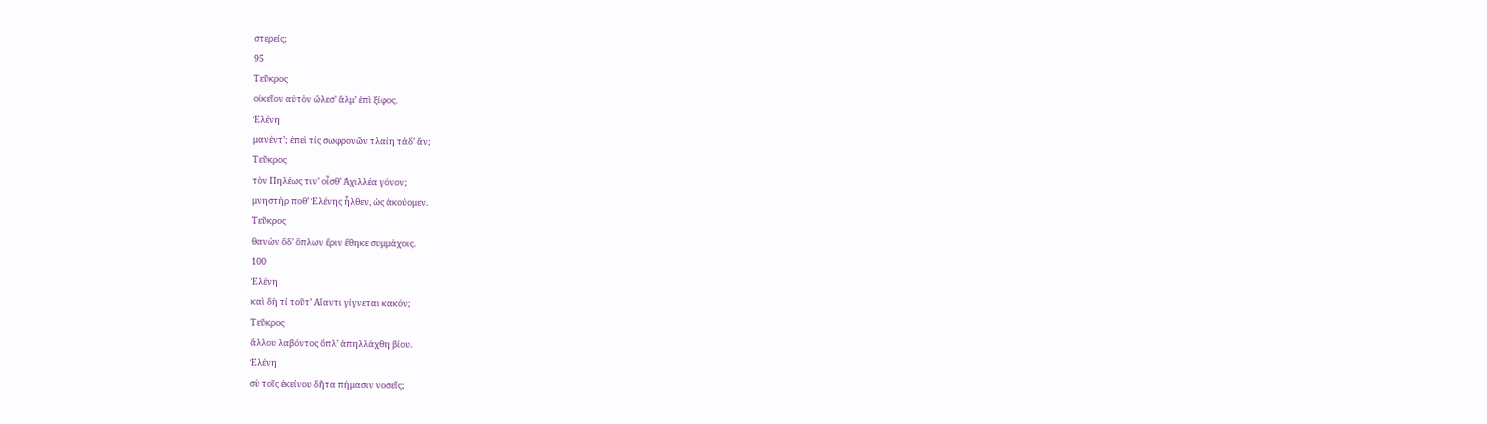στερείς;
95
Τεῦκρος
οἰκεῖον αὐτὸν ὤλεσʼ ἅλμʼ ἐπὶ ξίφος.
Ἑλένη
μανέντʼ; ἐπεὶ τίς σωφρονῶν τλαίη τάδʼ ἄν;
Τεῦκρος
τὸν Πηλέως τινʼ οἶσθʼ Ἀχιλλέα γόνον;
μνηστήρ ποθʼ Ἑλένης ἦλθεν, ὡς ἀκούομεν.
Τεῦκρος
θανὼν ὅδʼ ὅπλων ἔριν ἔθηκε συμμάχοις.
100
Ἑλένη
καὶ δὴ τί τοῦτʼ Αἴαντι γίγνεται κακόν;
Τεῦκρος
ἄλλου λαβόντος ὅπλʼ ἀπηλλάχθη βίου.
Ἑλένη
σὺ τοῖς ἐκείνου δῆτα πήμασιν νοσεῖς;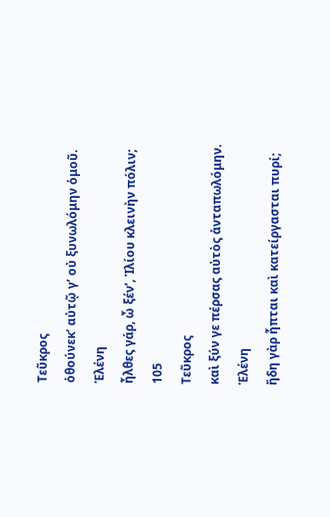Τεῦκρος
ὁθούνεκʼ αὐτῷ γʼ οὐ ξυνωλόμην ὁμοῦ.
Ἑλένη
ἦλθες γάρ, ὦ ξένʼ, Ἰλίου κλεινὴν πόλιν;
105
Τεῦκρος
καὶ ξύν γε πέρσας αὐτὸς ἀνταπωλόμην.
Ἑλένη
ἤδη γὰρ ἧπται καὶ κατείργασται πυρί;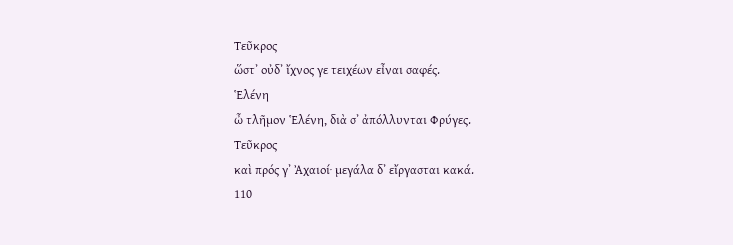Τεῦκρος
ὥστʼ οὐδʼ ἴχνος γε τειχέων εἶναι σαφές.
Ἑλένη
ὦ τλῆμον Ἑλένη, διὰ σʼ ἀπόλλυνται Φρύγες.
Τεῦκρος
καὶ πρός γʼ Ἀχαιοί· μεγάλα δʼ εἴργασται κακά.
110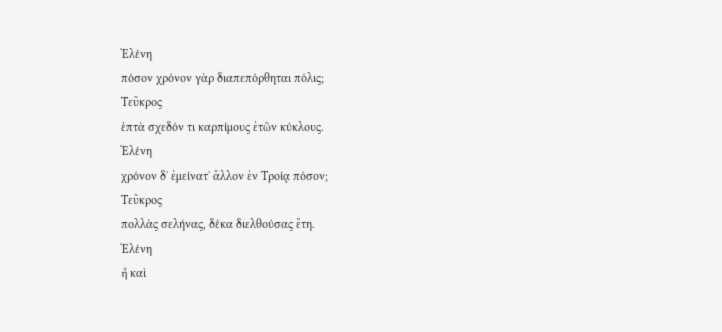Ἑλένη
πόσον χρόνον γὰρ διαπεπόρθηται πόλις;
Τεῦκρος
ἑπτὰ σχεδόν τι καρπίμους ἐτῶν κύκλους.
Ἑλένη
χρόνον δʼ ἐμείνατʼ ἄλλον ἐν Τροίᾳ πόσον;
Τεῦκρος
πολλὰς σελήνας, δέκα διελθούσας ἔτη.
Ἑλένη
ἦ καὶ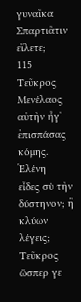γυναῖκα Σπαρτιᾶτιν εἵλετε;
115
Τεῦκρος
Μενέλαος αὐτὴν ἦγʼ ἐπισπάσας κόμης.
Ἑλένη
εἶδες σὺ τὴν δύστηνον; ἢ κλύων λέγεις;
Τεῦκρος
ὥσπερ γε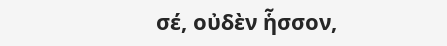σέ, οὐδὲν ἧσσον,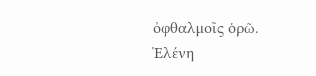ὀφθαλμοῖς ὁρῶ.
Ἑλένη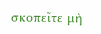σκοπεῖτε μὴ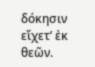δόκησιν εἴχετʼ ἐκ θεῶν.